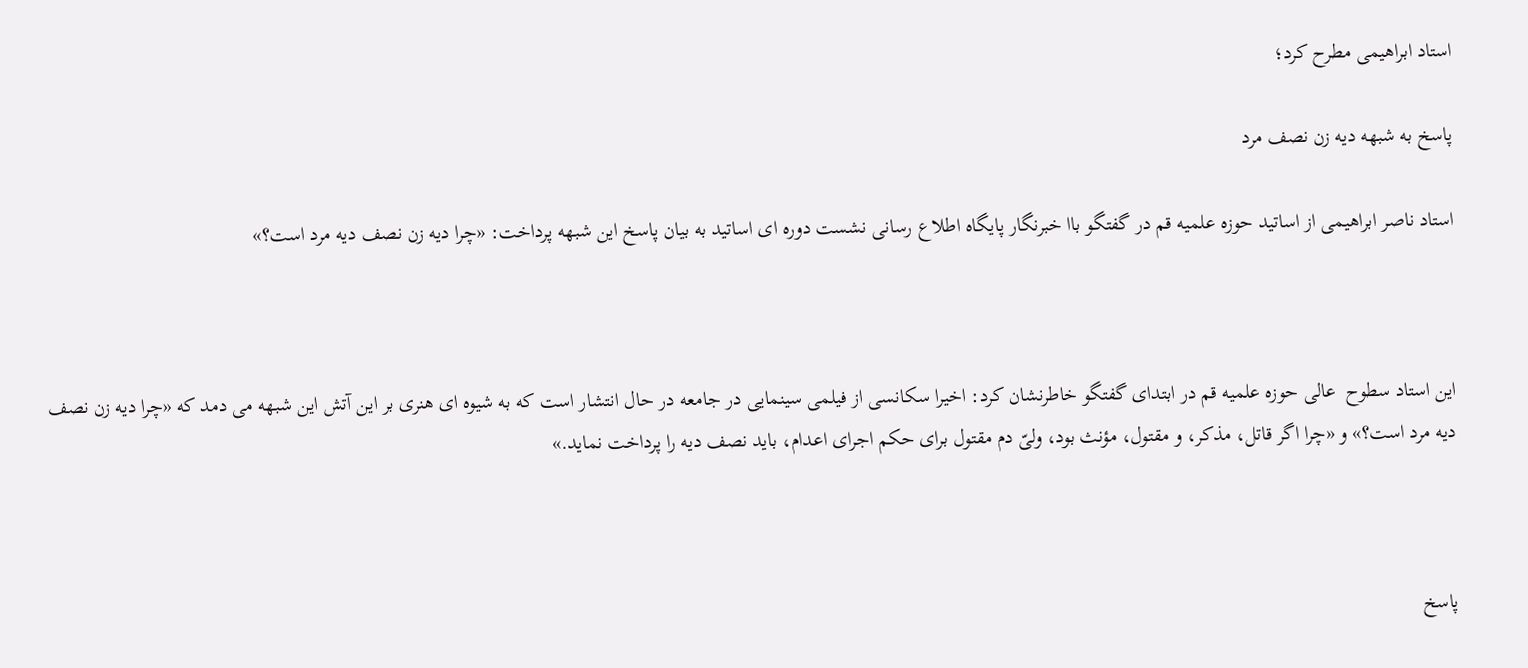استاد ابراهیمی مطرح کرد؛

پاسخ به شبهه دیه زن نصف مرد

استاد ناصر ابراهیمی از اساتید حوزه علمیه قم در گفتگو باا خبرنگار پایگاه اطلاع رسانی نشست دوره ای اساتید به بیان پاسخ این شبهه پرداخت: «چرا دیه زن نصف دیه مرد است؟»



این استاد سطوح  عالی حوزه علمیه قم در ابتدای گفتگو خاطرنشان کرد: اخیرا سکانسی از فیلمی سینمایی در جامعه در حال انتشار است که به شیوه ای هنری بر این آتش این شبهه می دمد که «چرا دیه زن نصف دیه مرد است؟» و «چرا اگر قاتل، مذکر، و مقتول، مؤنث بود، ولیّ دم مقتول برای حکم اجرای اعدام، باید نصف دیه را پرداخت نماید.»



پاسخ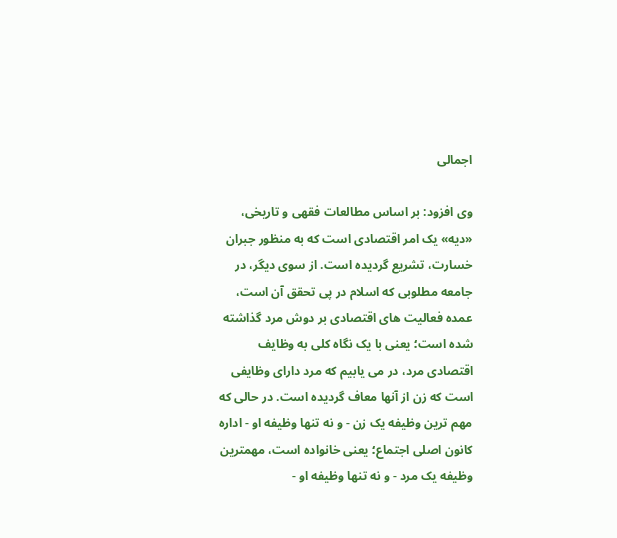اجمالی

وی افزود: بر اساس مطالعات فقهى و تاریخى، «دیه» یک امر اقتصادى است که به منظور جبران خسارت، تشریع گردیده است. از سوى دیگر، در جامعه مطلوبى که اسلام در پى تحقق آن است، عمده فعالیت‌ هاى اقتصادى بر دوش مرد گذاشته شده است؛ یعنى با یک نگاه کلى به وظایف اقتصادى مرد، در می ‌یابیم که مرد داراى وظایفى است که زن از آنها معاف گردیده است. در حالی ‌که مهم ‌ترین وظیفه یک زن - و نه تنها وظیفه او - اداره کانون اصلى اجتماع؛ یعنى خانواده است، مهمترین وظیفه یک مرد - و نه تنها وظیفه او -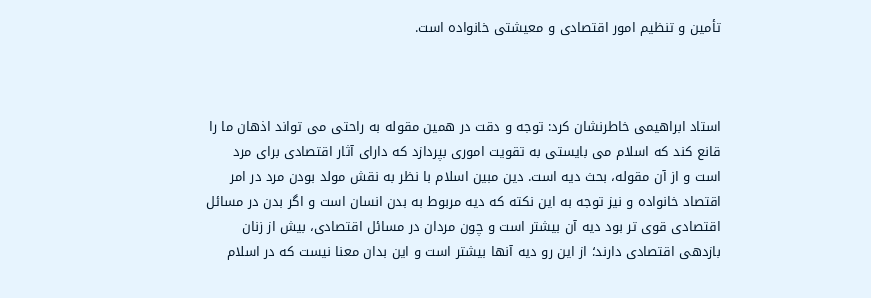تأمین و تنظیم امور اقتصادى و معیشتى خانواده است.



استاد ابراهیمی خاطرنشان کرد: توجه و دقت در همین مقوله به راحتى می‌ تواند اذهان ما را قانع کند که اسلام می ‌بایستى به تقویت امورى بپردازد که داراى آثار اقتصادى براى مرد است و از آن مقوله، بحث دیه است. دین مبین اسلام با نظر به نقش مولد بودن مرد در امر اقتصاد خانواده و نیز توجه به این نکته که دیه مربوط به بدن انسان است و اگر بدن در مسائل اقتصادى قوی ‌تر بود دیه آن بیشتر است و چون مردان در مسائل اقتصادى، بیش از زنان بازدهى اقتصادى دارند؛ از این رو دیه آنها بیشتر است و این بدان معنا نیست که در اسلام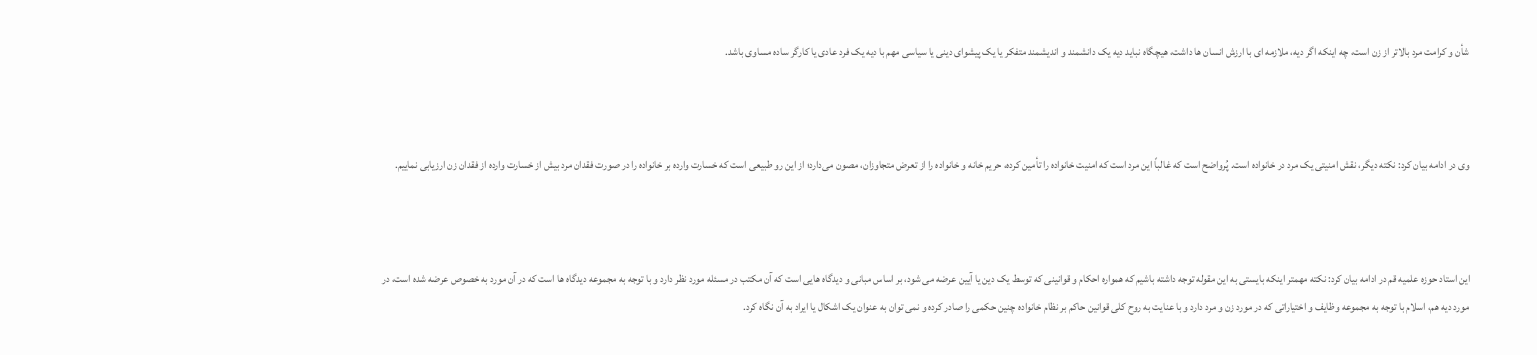شأن و کرامت مرد بالاتر از زن است، چه اینکه اگر دیه، ملازمه ‌اى با ارزش انسان‌ ها داشت، هیچگاه نباید دیه یک دانشمند و اندیشمند متفکر یا یک پیشواى دینى یا سیاسى مهم با دیه یک فرد عادى یا کارگر ساده مساوى باشد.



وی در ادامه بیان کرد: نکته دیگر، نقش امنیتى یک مرد در خانواده است. پُرواضح است که غالباً این مرد است که امنیت خانواده را تأمین کرده، حریم خانه و خانواده را از تعرض متجاوزان، مصون می‌دارد؛ از این رو طبیعى است که خسارت وارده بر خانواده را در صورت فقدان مرد بیش از خسارت وارده از فقدان زن ارزیابى نماییم.



این استاد حوزه علمیه قم در ادامه بیان کرد: نکته مهمتر اینکه بایستى به این مقوله توجه داشته باشیم که همواره احکام و قوانینى که توسط یک دین یا آیین عرضه می ‌شود، بر اساس مبانى و دیدگاه‌ هایى است که آن مکتب در مسئله مورد نظر دارد و با توجه به مجموعه دیدگاه ‌ها است که در آن مورد به خصوص عرضه شده است، در مورد دیه هم، اسلام با توجه به مجموعه وظایف و اختیاراتى که در مورد زن و مرد دارد و با عنایت به روح کلى قوانین حاکم بر نظام خانواده چنین حکمى را صادر کرده و نمی ‌توان به عنوان یک اشکال یا ایراد به آن نگاه کرد.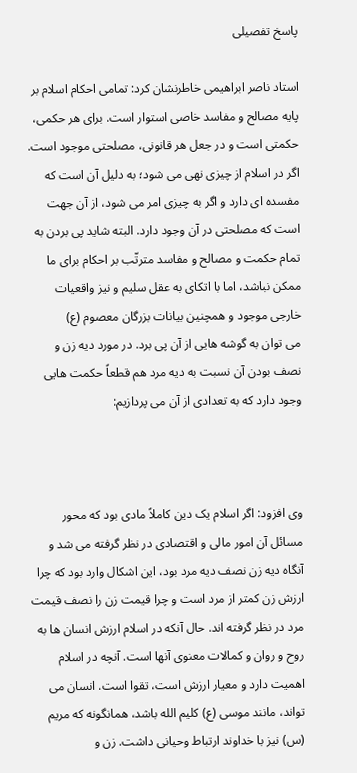پاسخ تفصیلی

استاد ناصر ابراهیمی خاطرنشان کرد: تمامى احکام اسلام بر پایه مصالح و مفاسد خاصى استوار است. براى هر حکمى، حکمتى است و در جعل هر قانونى، مصلحتى موجود است. اگر در اسلام از چیزى نهى می ‌شود؛ به دلیل آن است که مفسده ‌اى دارد و اگر به چیزى امر می‌ شود، از آن جهت است که مصلحتى در آن وجود دارد. البته شاید پى بردن به تمام حکمت و مصالح و مفاسد مترتّب بر احکام برای ما ممکن نباشد، اما با اتکاى به عقل سلیم و نیز واقعیات خارجى موجود و همچنین بیانات بزرگان معصوم (ع) می ‌توان به گوشه‌ هایى از آن پى برد. در مورد دیه زن و نصف بودن آن نسبت به دیه مرد هم قطعاً حکمت‌ هایى وجود دارد که به تعدادى از آن می ‌پردازیم:



وی افزود: اگر اسلام یک دین کاملاً مادى بود که محور مسائل آن امور مالى و اقتصادى در نظر گرفته می‌ شد و آنگاه دیه زن نصف دیه مرد بود، این اشکال وارد بود که چرا ارزش زن کمتر از مرد است و چرا قیمت زن را نصف قیمت مرد در نظر گرفته ‌اند. حال آنکه در اسلام ارزش انسان‌ ها به روح و روان و کمالات معنوى آنها است. آنچه در اسلام اهمیت دارد و معیار ارزش است، تقوا است. انسان می‌ تواند، مانند موسى (ع) کلیم الله باشد، همانگونه که مریم (س) نیز با خداوند ارتباط وحیانى داشت. زن و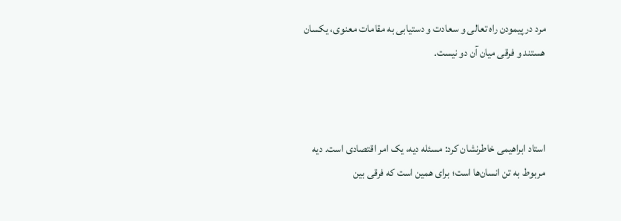مرد در پیمودن راه تعالى و سعادت و دستیابى به مقامات معنوى، یکسان هستند و فرقى میان آن دو نیست.



استاد ابراهیمی خاطرنشان کرد: مسئله دیه، یک امر اقتصادى است. دیه مربوط به تن انسان‌ها است؛ برای همین است که فرقى بین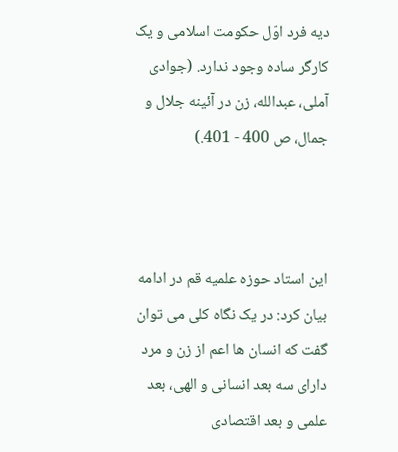دیه فرد اوّل حکومت اسلامى و یک کارگر ساده وجود ندارد. (جوادى آملى، عبدالله، زن در آئینه جلال و جمال، ص 400 - 401.)



این استاد حوزه علمیه قم در ادامه بیان کرد: در یک نگاه کلى می ‌توان گفت که انسان ‌ها اعم از زن و مرد داراى سه بعد انسانی و الهی، بعد علمی و بعد اقتصادی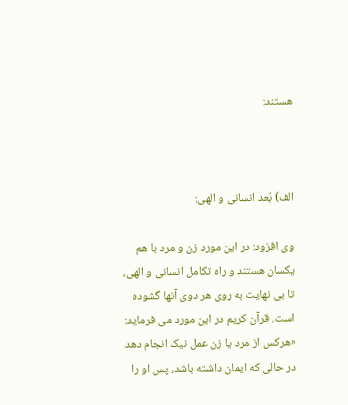هستند:



الف) بُعد انسانى و الهى:

وی افزود: در این مورد زن و مرد با هم یکسان هستند و راه تکامل انسانى و الهى، تا بی‌ نهایت به روى هر دوى آنها گشوده است. قرآن کریم در این مورد می ‌فرماید: «هرکس از مرد یا زن عمل نیک انجام دهد در حالی که ایمان داشته باشد، پس او را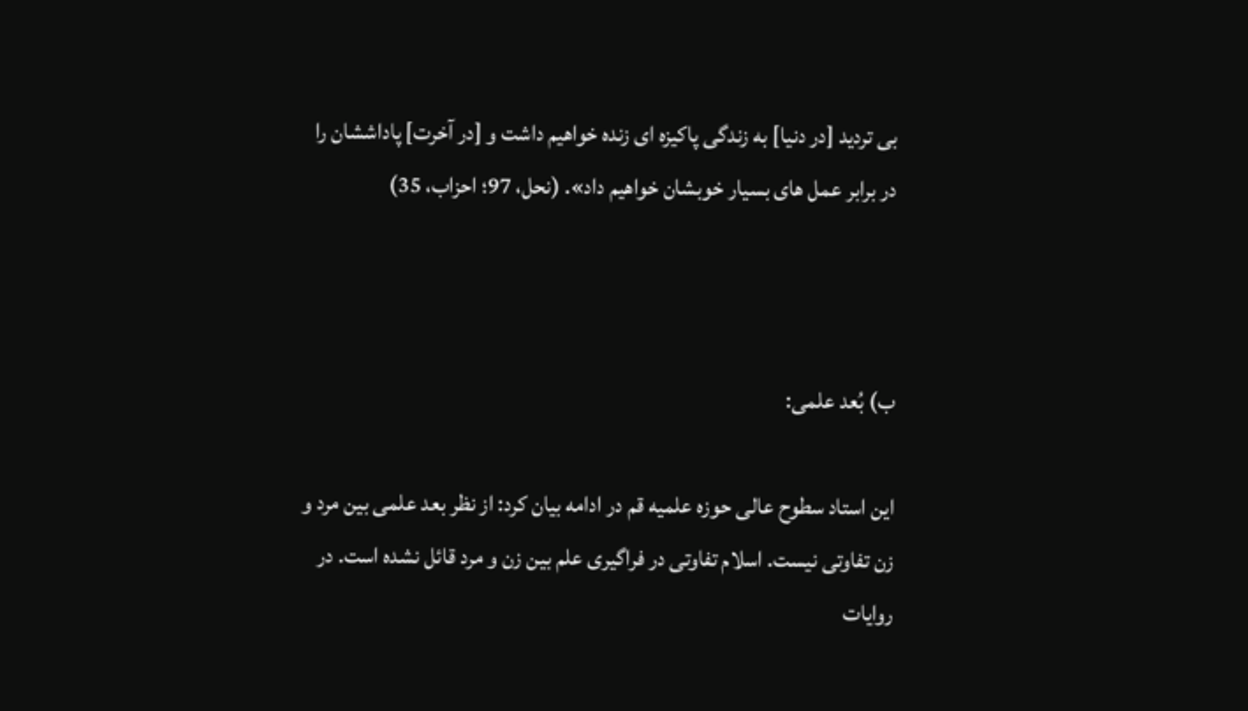بی ‌تردید [در دنیا] به زندگى پاکیزه ‌اى زنده خواهیم داشت و [در آخرت] پاداششان را در برابر عمل‌ هاى بسیار خوبشان خواهیم داد». (نحل، 97؛ احزاب، 35)



ب) بُعد علمى:

این استاد سطوح عالی حوزه علمیه قم در ادامه بیان کرد: از نظر بعد علمى بین مرد و زن تفاوتى نیست. اسلام تفاوتى در فراگیرى علم بین زن و مرد قائل نشده است. در روایات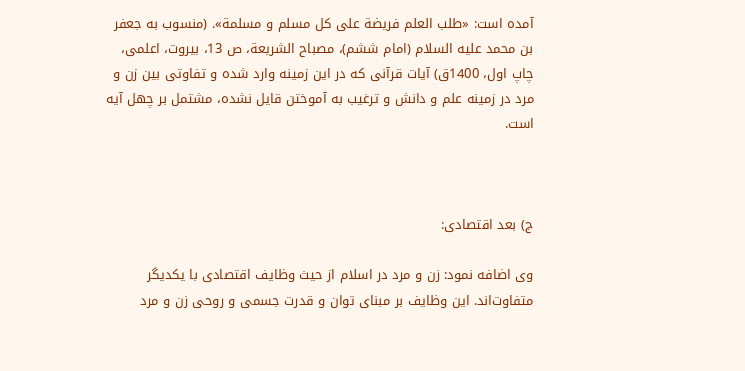آمده است: «طلب العلم فریضة على کل مسلم و مسلمة». (منسوب به جعفر بن محمد علیه السلام (امام ششم)، مصباح الشریعة، ص 13، بیروت، اعلمی، چاپ اول، 1400ق) آیات قرآنى که در این زمینه وارد شده و تفاوتى بین زن و مرد در زمینه علم و دانش و ترغیب به آموختن قایل نشده، مشتمل بر چهل آیه است.



ج) بعد اقتصادى:

وی اضافه نمود: زن و مرد در اسلام از حیث وظایف اقتصادى با یکدیگر متفاوت‌اند. این وظایف بر مبناى توان و قدرت جسمى و روحى زن و مرد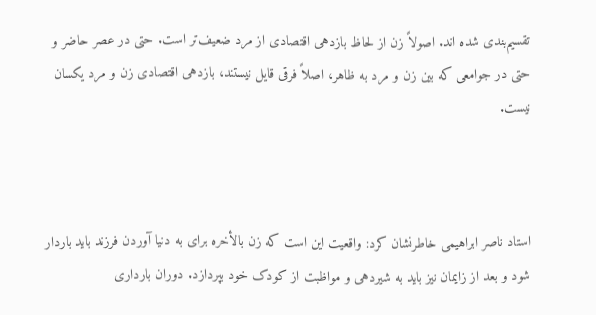تقسیم‌بندى شده ‌اند. اصولاً زن از لحاظ بازدهى اقتصادى از مرد ضعیف‌تر است. حتى در عصر حاضر و حتى در جوامعى که بین زن و مرد به ظاهر، اصلاً فرقى قایل نیستند، بازدهى اقتصادى زن و مرد یکسان نیست.



استاد ناصر ابراهیمی خاطرنشان کرد: واقعیت این است که زن بالأخره برای به دنیا آوردن فرزند باید باردار شود و بعد از زایمان نیز باید به شیردهى و مواظبت از کودک خود بپردازد. دوران باردارى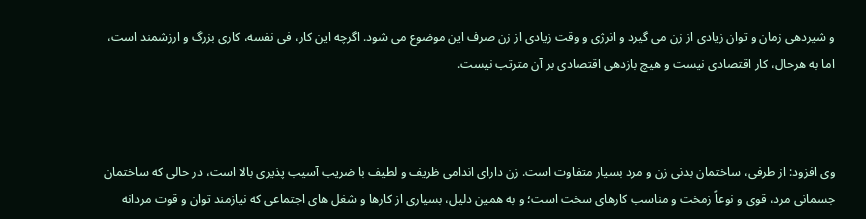و شیردهى زمان و توان زیادى از زن می ‌گیرد و انرژى و وقت زیادى از زن صرف این موضوع می ‌شود. اگرچه این‌ کار، فى نفسه، کارى بزرگ و ارزشمند است، اما به هرحال، کار اقتصادى نیست و هیچ بازدهى اقتصادى بر آن مترتب نیست.



وی افزود: از طرفى، ساختمان بدنى زن و مرد بسیار متفاوت است. زن داراى اندامى ظریف و لطیف با ضریب آسیب ‌پذیرى بالا است، در حالی‌ که ساختمان جسمانى مرد، قوى و نوعاً زمخت و مناسب کارهاى سخت است؛ و به همین دلیل، بسیارى از کارها و شغل‌ هاى اجتماعى که نیازمند توان و قوت مردانه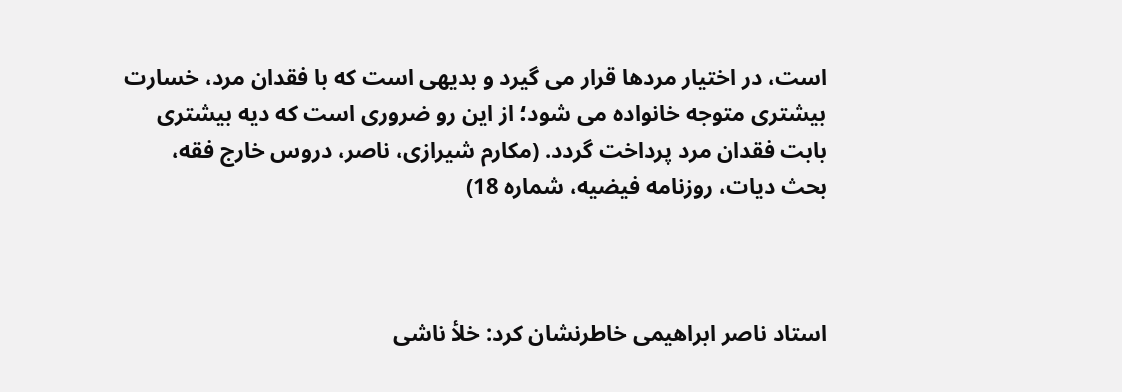است، در اختیار مردها قرار می ‌گیرد و بدیهى است که با فقدان مرد، خسارت بیشترى متوجه خانواده می ‌شود؛ از این رو ضرورى است که دیه بیشترى بابت فقدان مرد پرداخت گردد. (مکارم شیرازى، ناصر، دروس خارج فقه، بحث دیات، روزنامه فیضیه، شماره 18)



استاد ناصر ابراهیمی خاطرنشان کرد: خلأ ناشى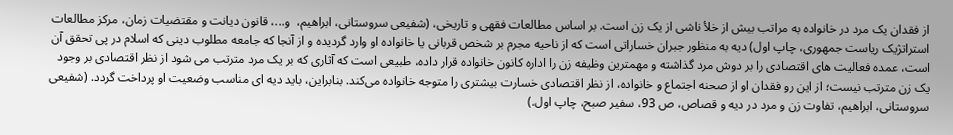از فقدان یک مرد در خانواده به مراتب بیش از خلأ ناشى از یک زن است. بر اساس مطالعات فقهى و تاریخى، (شفیعى سروستانى، ابراهیم،  و...، قانون دیانت و مقتضیات زمان، مرکز مطالعات استراتژیک ریاست جمهورى، چاپ اول) دیه به منظور جبران خساراتى است که از ناحیه مجرم بر شخص قربانى یا خانواده او وارد گردیده و از آنجا که جامعه مطلوب دینى که اسلام در پى تحقق آن است، عمده فعالیت ‌هاى اقتصادى را بر دوش مرد گذاشته و مهمترین وظیفه زن را اداره کانون خانواده قرار داده، طبیعى است که آثارى که بر یک مرد مترتب می ‌شود از نظر اقتصادى بر وجود یک زن مترتب نیست؛ از این رو فقدان او از صحنه اجتماع و خانواده، از نظر اقتصادی خسارت بیشترى را متوجه خانواده می‌کند. بنابراین، باید دیه ‌اى مناسب وضعیت او پرداخت گردد. (شفیعى سروستانى، ابراهیم، تفاوت زن و مرد در دیه و قصاص، ص 93، سفیر صبح، چاپ اول.)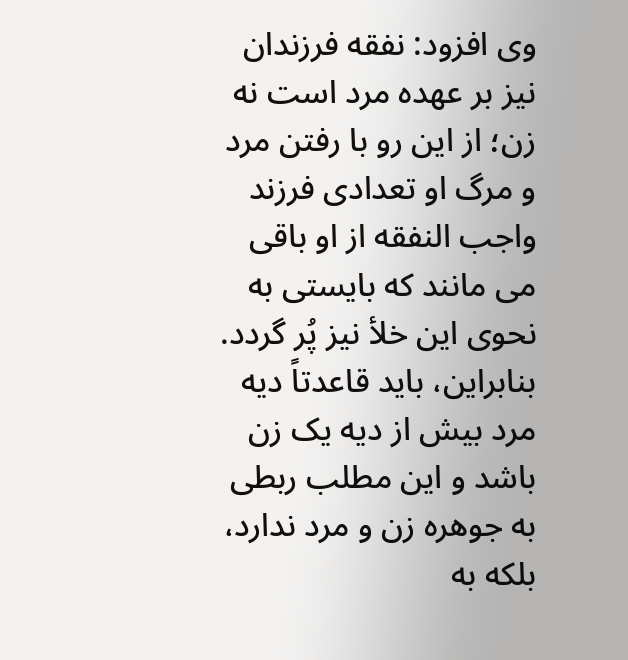وی افزود: نفقه فرزندان نیز بر عهده مرد است نه زن؛ از این رو با رفتن مرد و مرگ او تعدادى فرزند واجب النفقه از او باقى می ‌مانند که بایستى به نحوى این خلأ نیز پُر گردد. بنابراین، باید قاعدتاً دیه مرد بیش از دیه یک زن باشد و این مطلب ربطى به جوهره زن و مرد ندارد، بلکه به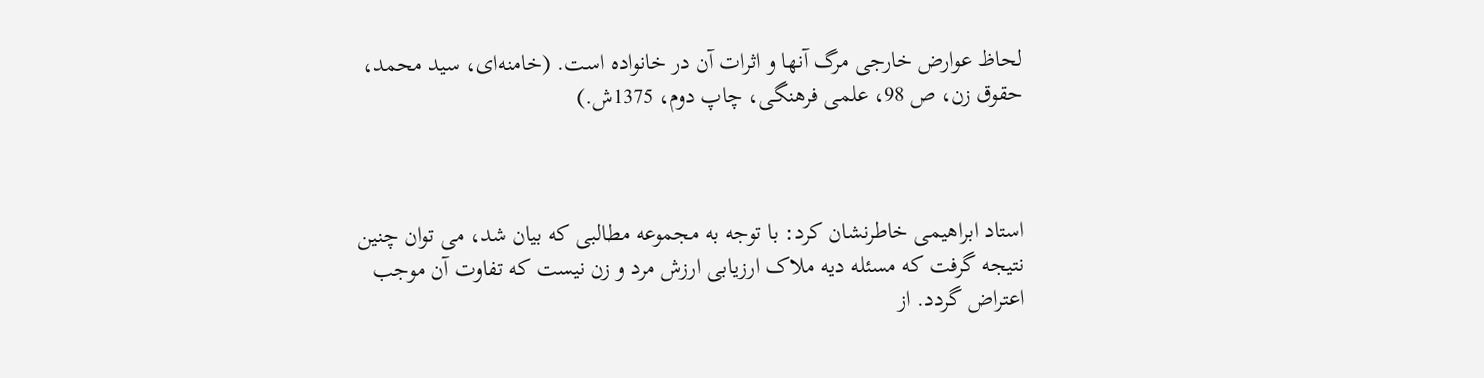لحاظ عوارض خارجى مرگ آنها و اثرات آن در خانواده است. (خامنه‌اى، سید محمد، حقوق زن، ص 98، علمى فرهنگى، چاپ دوم، 1375ش.)



استاد ابراهیمی خاطرنشان کرد: با توجه به مجموعه مطالبى که بیان شد، می ‌توان چنین نتیجه گرفت که مسئله دیه ملاک ارزیابى ارزش مرد و زن نیست که تفاوت آن موجب اعتراض گردد. از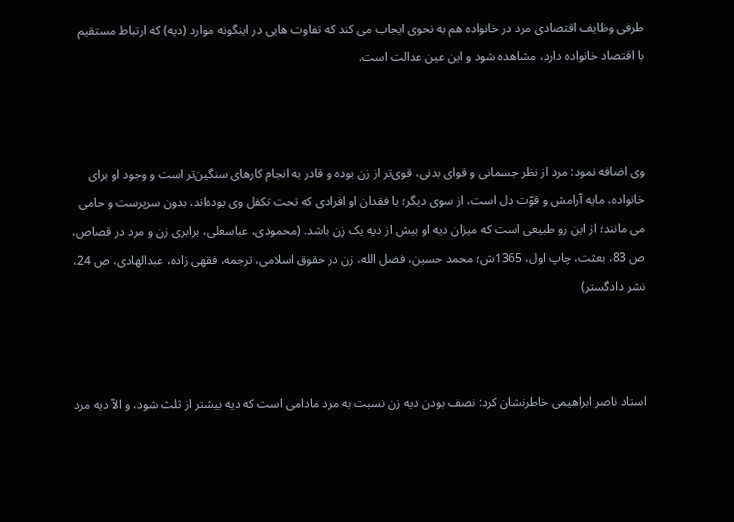طرفى وظایف اقتصادى مرد در خانواده هم به نحوى ایجاب می‌ کند که تفاوت‌ هایى در اینگونه موارد (دیه) که ارتباط مستقیم با اقتصاد خانواده دارد، مشاهده شود و این عین عدالت است.



وی اضافه نمود: مرد از نظر جسمانى و قواى بدنى، قوی‌تر از زن بوده و قادر به انجام کارهاى سنگین‌تر است و وجود او براى خانواده، مایه آرامش و قوّت دل است، از سوى دیگر؛ با فقدان او افرادى که تحت تکفل وى بوده‌اند، بدون سرپرست و حامى می‌ مانند؛ از این رو طبیعى است که میزان دیه او بیش از دیه یک زن باشد. (محمودى، عباسعلى، برابرى زن و مرد در قصاص، ص 83، بعثت، چاپ اول، 1365ش؛ محمد حسین، فضل الله، زن در حقوق اسلامى، ترجمه، فقهى زاده، عبدالهادى، ص 24، نشر دادگستر)



استاد ناصر ابراهیمی خاطرنشان کرد: نصف بودن دیه زن نسبت به مرد مادامى است که دیه بیشتر از ثلث شود، و الاّ دیه مرد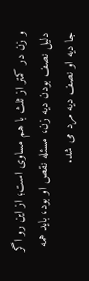و زن در کمتر از ثلث با هم مساوى است؛ از این رو اگر دلیل نصف بودن دیه زن، مسئله نقص او بود، باید همه جا دیه او نصف دیه مرد می ‌شد.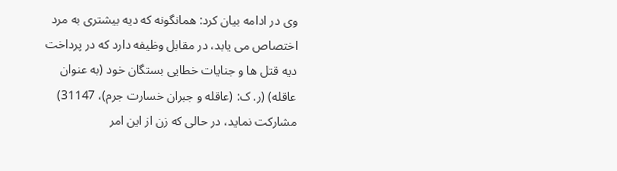وی در ادامه بیان کرد: همانگونه که دیه بیشترى به مرد اختصاص می‌ یابد، در مقابل وظیفه دارد که در پرداخت دیه قتل ‌ها و جنایات خطایى بستگان خود (به عنوان عاقله) (ر. ک: (عاقله و جبران خسارت جرم)، 31147) مشارکت نماید، در حالی که زن از این امر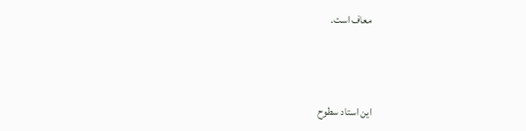معاف است.



این استاد سطوح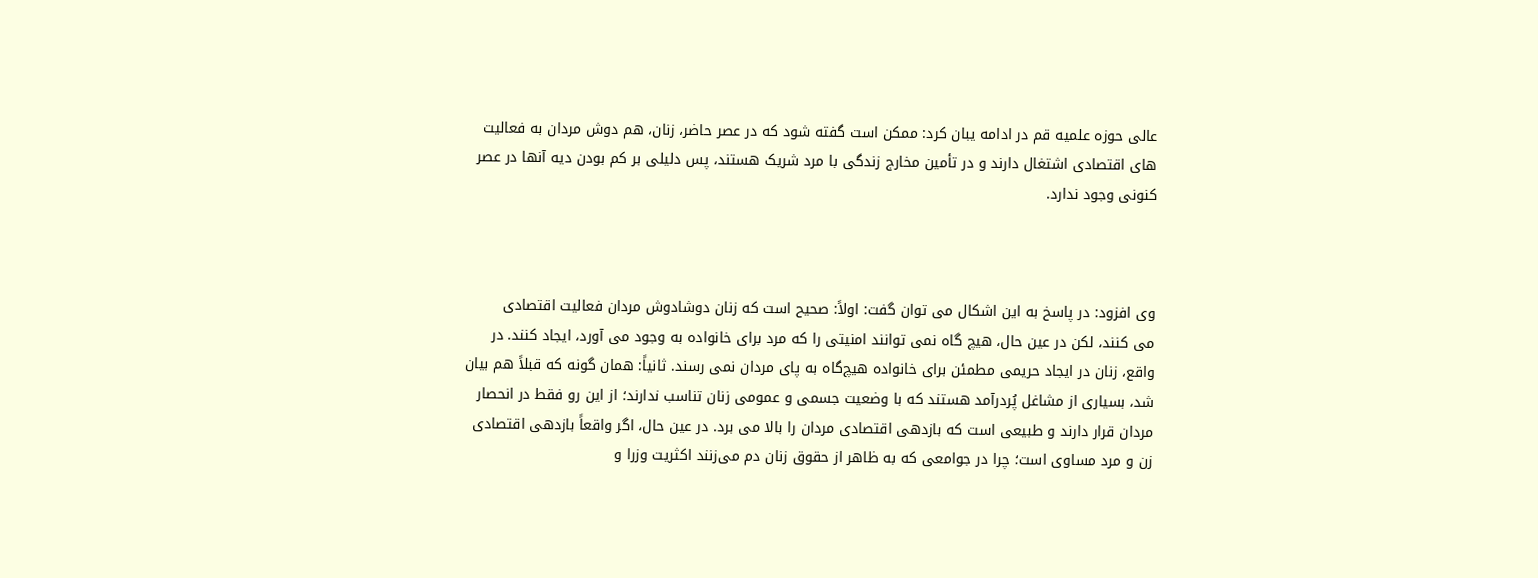عالی حوزه علمیه قم در ادامه یبان کرد: ممکن است گفته شود که در عصر حاضر، زنان، هم‌ دوش مردان به فعالیت‌ هاى اقتصادى اشتغال دارند و در تأمین مخارج زندگى با مرد شریک هستند، پس دلیلى بر کم بودن دیه آنها در عصر کنونى وجود ندارد.



وی افزود: در پاسخ به این اشکال می‌ توان گفت: اولاً: صحیح است که زنان دوشادوش مردان فعالیت اقتصادى می ‌کنند، لکن در عین حال، هیچ ‌گاه نمی ‌توانند امنیتى را که مرد براى خانواده به وجود می‌ آورد، ایجاد کنند. در واقع، زنان در ایجاد حریمى مطمئن براى خانواده هیچ‌گاه به پاى مردان نمی ‌رسند. ثانیاً: همان‌ گونه که قبلاً هم بیان شد، بسیارى از مشاغل پُردرآمد هستند که با وضعیت جسمى و عمومى زنان تناسب ندارند؛ از این رو فقط در انحصار مردان قرار دارند و طبیعى است که بازدهى اقتصادى مردان را بالا می‌ برد. در عین حال، اگر واقعاً بازدهى اقتصادى زن و مرد مساوى است؛ چرا در جوامعى که به ظاهر از حقوق زنان دم می‌زنند اکثریت وزرا و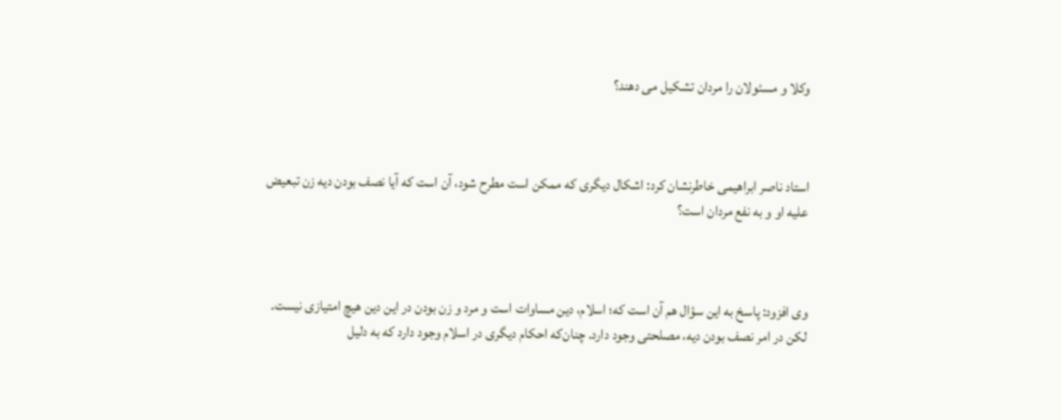وکلا و مسئولان را مردان تشکیل می ‌دهند؟



استاد ناصر ابراهیمی خاطرنشان کرد: اشکال دیگرى که ممکن است مطرح شود، آن است که آیا نصف بودن دیه زن تبعیض علیه او و به نفع مردان است؟



وی افزود: پاسخ به این سؤال هم آن است که؛ اسلام، دین مساوات است و مرد و زن بودن در این دین هیچ امتیازى نیست. لکن در امر نصف بودن دیه، مصلحتى وجود دارد. چنان‌که احکام دیگرى در اسلام وجود دارد که به دلیل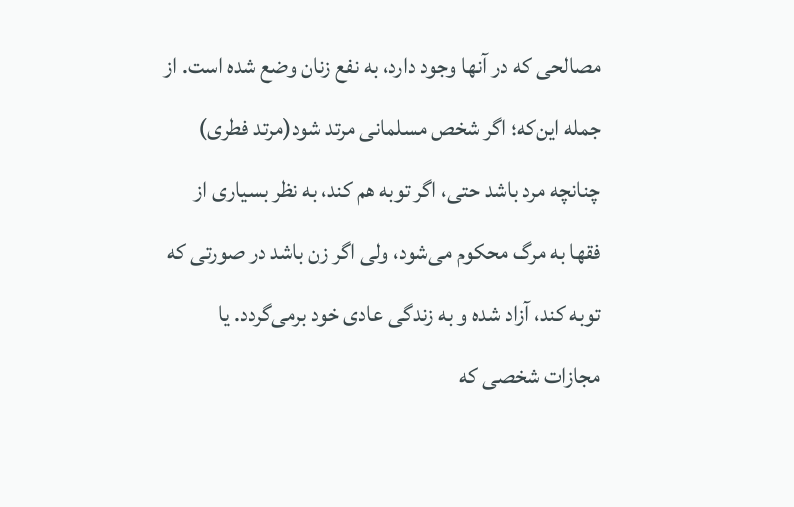مصالحى که در آنها وجود دارد، به نفع زنان وضع شده است. از جمله این‌که؛ اگر شخص مسلمانى مرتد شود(مرتد فطرى) چنانچه مرد باشد حتى، اگر توبه هم کند، به نظر بسیارى از فقها به مرگ محکوم می‌شود، ولى اگر زن باشد در صورتى که توبه کند، آزاد شده و به زندگى عادى خود برمی‌گردد. یا مجازات شخصى که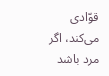قوّادى می‌کند، اگر مرد باشد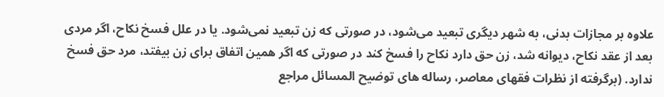علاوه بر مجازات بدنى، به شهر دیگرى تبعید می‌شود، در صورتى که زن تبعید نمی‌شود. یا در علل فسخ نکاح، اگر مردى بعد از عقد نکاح، دیوانه شد، زن حق دارد نکاح را فسخ کند در صورتى که اگر همین اتفاق براى زن بیفتد، مرد حق فسخ ندارد. (برگرفته از نظرات فقهاى معاصر، رساله‌ هاى توضیح المسائل مراجع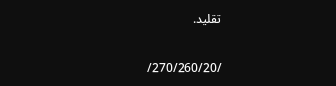تقلید.

/270/260/20/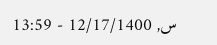س, 12/17/1400 - 13:59